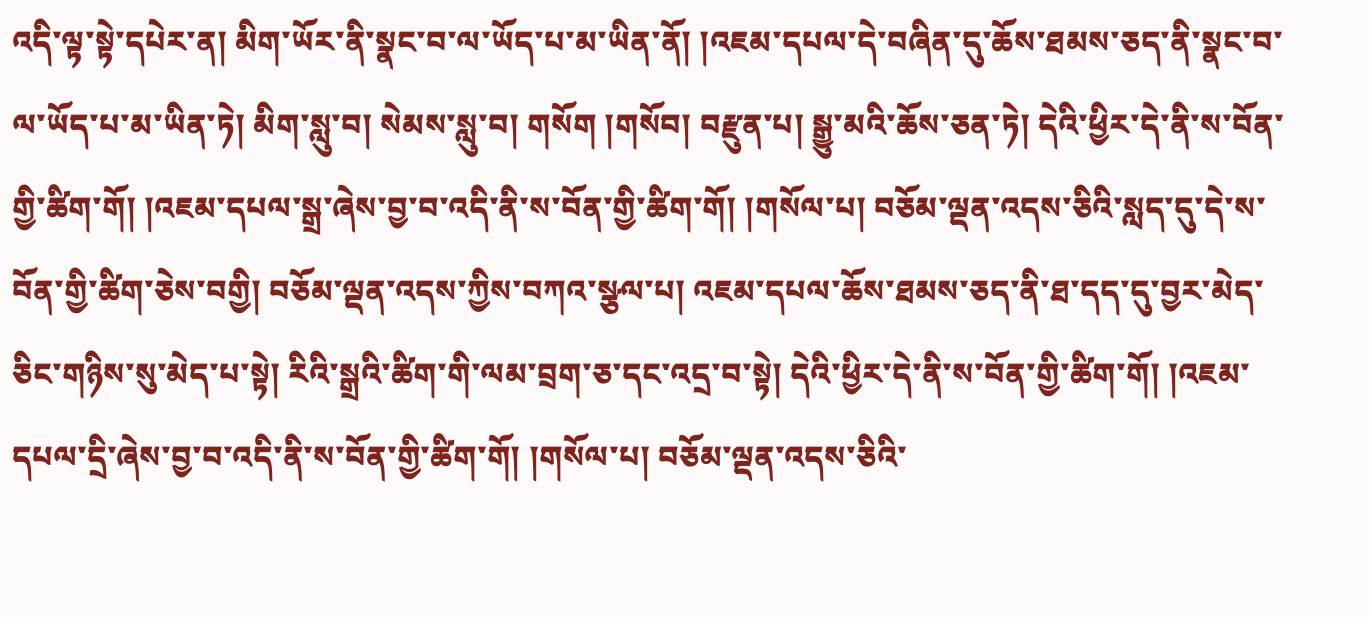འདི་ལྟ་སྟེ་དཔེར་ན། མིག་ཡོར་ནི་སྣང་བ་ལ་ཡོད་པ་མ་ཡིན་ནོ། །འཇམ་དཔལ་དེ་བཞིན་དུ་ཆོས་ཐམས་ཅད་ནི་སྣང་བ་ལ་ཡོད་པ་མ་ཡིན་ཏེ། མིག་སླུ་བ། སེམས་སླུ་བ། གསོག །གསོབ། བརྫུན་པ། སྒྱུ་མའི་ཆོས་ཅན་ཏེ། དེའི་ཕྱིར་དེ་ནི་ས་བོན་གྱི་ཚིག་གོ། །འཇམ་དཔལ་སྒྲ་ཞེས་བྱ་བ་འདི་ནི་ས་བོན་གྱི་ཚིག་གོ། །གསོལ་པ། བཅོམ་ལྡན་འདས་ཅིའི་སླད་དུ་དེ་ས་བོན་གྱི་ཚིག་ཅེས་བགྱི། བཅོམ་ལྡན་འདས་ཀྱིས་བཀའ་སྩལ་པ། འཇམ་དཔལ་ཆོས་ཐམས་ཅད་ནི་ཐ་དད་དུ་བྱར་མེད་ཅིང་གཉིས་སུ་མེད་པ་སྟེ། རིའི་སྒྲའི་ཚིག་གི་ལམ་བྲག་ཅ་དང་འདྲ་བ་སྟེ། དེའི་ཕྱིར་དེ་ནི་ས་བོན་གྱི་ཚིག་གོ། །འཇམ་དཔལ་དྲི་ཞེས་བྱ་བ་འདི་ནི་ས་བོན་གྱི་ཚིག་གོ། །གསོལ་པ། བཅོམ་ལྡན་འདས་ཅིའི་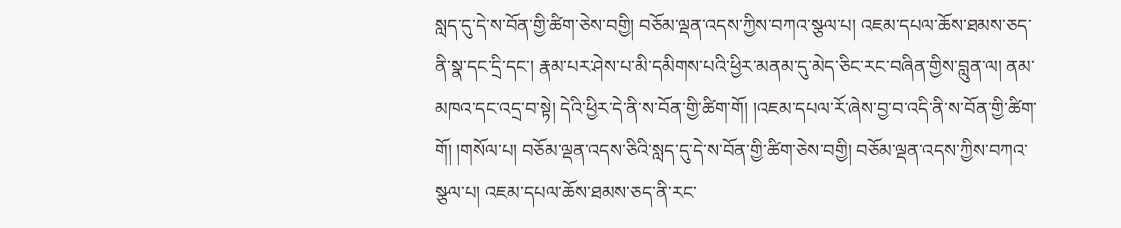སླད་དུ་དེ་ས་བོན་གྱི་ཚིག་ཅེས་བགྱི། བཅོམ་ལྡན་འདས་ཀྱིས་བཀའ་སྩལ་པ། འཇམ་དཔལ་ཆོས་ཐམས་ཅད་ནི་སྣ་དང་དྲི་དང་། རྣམ་པར་ཤེས་པ་མི་དམིགས་པའི་ཕྱིར་མནམ་དུ་མེད་ཅིང་རང་བཞིན་གྱིས་བླུན་ལ། ནམ་མཁའ་དང་འདྲ་བ་སྟེ། དེའི་ཕྱིར་དེ་ནི་ས་བོན་གྱི་ཚིག་གོ། །འཇམ་དཔལ་རོ་ཞེས་བྱ་བ་འདི་ནི་ས་བོན་གྱི་ཚིག་གོ། །གསོལ་པ། བཅོམ་ལྡན་འདས་ཅིའི་སླད་དུ་དེ་ས་བོན་གྱི་ཚིག་ཅེས་བགྱི། བཅོམ་ལྡན་འདས་ཀྱིས་བཀའ་སྩལ་པ། འཇམ་དཔལ་ཆོས་ཐམས་ཅད་ནི་རང་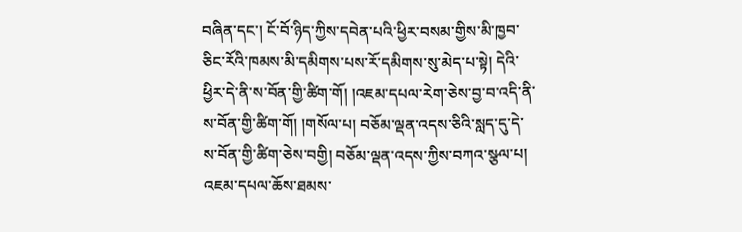བཞིན་དང་། ངོ་བོ་ཉིད་ཀྱིས་དབེན་པའི་ཕྱིར་བསམ་གྱིས་མི་ཁྱབ་ཅིང་རོའི་ཁམས་མི་དམིགས་པས་རོ་དམིགས་སུ་མེད་པ་སྟེ། དེའི་ཕྱིར་དེ་ནི་ས་བོན་གྱི་ཚིག་གོ། །འཇམ་དཔལ་རེག་ཅེས་བྱ་བ་འདི་ནི་ས་བོན་གྱི་ཚིག་གོ། །གསོལ་པ། བཅོམ་ལྡན་འདས་ཅིའི་སླད་དུ་དེ་ས་བོན་གྱི་ཚིག་ཅེས་བགྱི། བཅོམ་ལྡན་འདས་ཀྱིས་བཀའ་སྩལ་པ། འཇམ་དཔལ་ཆོས་ཐམས་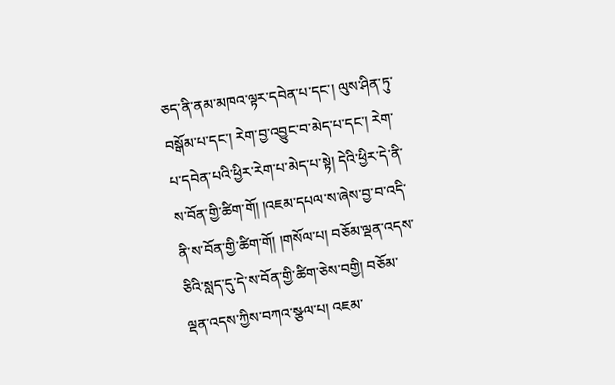ཅད་ནི་ནམ་མཁའ་ལྟར་དབེན་པ་དང་། ལུས་ཤིན་ཏུ་བསྒོམ་པ་དང་། རེག་བྱ་འབྱུང་བ་མེད་པ་དང་། རེག་པ་དབེན་པའི་ཕྱིར་རེག་པ་མེད་པ་སྟེ། དེའི་ཕྱིར་དེ་ནི་ས་བོན་གྱི་ཚིག་གོ། །འཇམ་དཔལ་ས་ཞེས་བྱ་བ་འདི་ནི་ས་བོན་གྱི་ཚིག་གོ། །གསོལ་པ། བཅོམ་ལྡན་འདས་ཅིའི་སླད་དུ་དེ་ས་བོན་གྱི་ཚིག་ཅེས་བགྱི། བཅོམ་ལྡན་འདས་ཀྱིས་བཀའ་སྩལ་པ། འཇམ་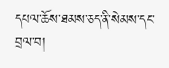དཔལ་ཆོས་ཐམས་ཅད་ནི་སེམས་དང་བྲལ་བ།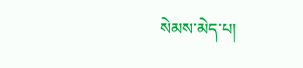སེམས་མེད་པ།